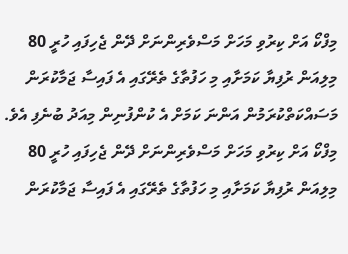މިފްކޯ އަށް ކިރުވި މަހަށް މަސްވެރިންނަށް ދޭން ޖެހިފައި ހުރީ 80 މިލިއަން ރުފިޔާ ކަމަށާއި މި ހަފުތާގެ ތެރޭގައި އެ ފައިސާ ޖަމާކުރަން މަސައްކަތްކުރަމުން އަންނަ ކަމަށް އެ ކުންފުނިން މިއަދު ބުނެފި އެވެ.
މިފްކޯ އަށް ކިރުވި މަހަށް މަސްވެރިންނަށް ދޭން ޖެހިފައި ހުރީ 80 މިލިއަން ރުފިޔާ ކަމަށާއި މި ހަފުތާގެ ތެރޭގައި އެ ފައިސާ ޖަމާކުރަން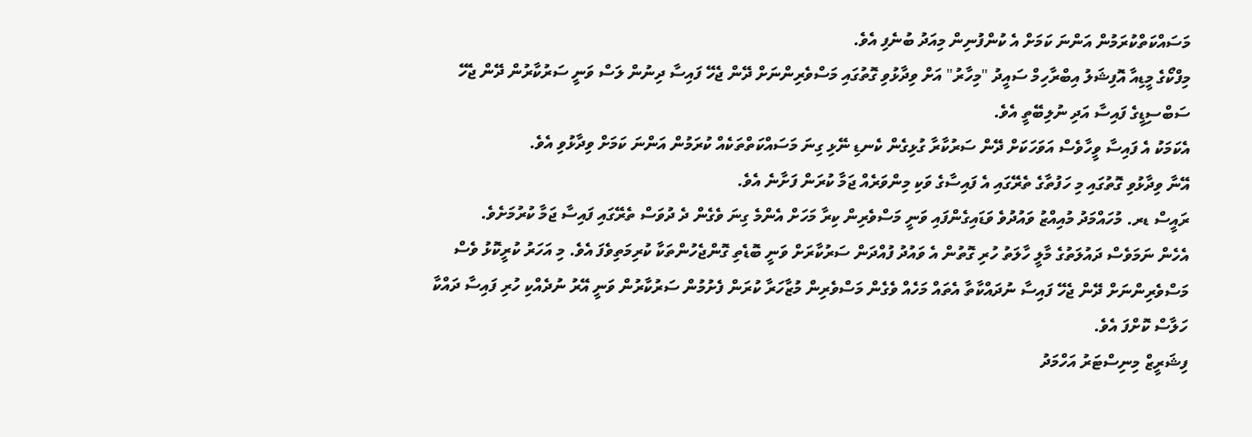މަސައްކަތްކުރަމުން އަންނަ ކަމަށް އެ ކުންފުނިން މިއަދު ބުނެފި އެވެ.
މިފްކޯގެ މީޑިއާ އޮފިޝަލު އިބްރާހިމް ސައީދު "މިހާރު" އަށް ވިދާޅުވި ގޮތުގައި މަސްވެރިންނަށް ދޭން ޖެހޭ ފައިސާ ދިނުން ލަސް ވަނީ ސަރުކާރުން ދޭން ޖެހޭ ސަބްސިޑީގެ ފައިސާ އަދި ނުލިބޭތީ އެވެ.
އެކަމަކު އެ ފައިސާ ވީހާވެސް އަވަހަކަށް ދޭން ސަރުކާރާ ގުޅިގެން ކެނޑި ނޭޅި ގިނަ މަސައްކަތްތަކެއް ކުރަމުން އަންނަ ކަމަށް ވިދާޅުވި އެވެ.
އޭނާ ވިދާޅުވި ގޮތުގައި މި ހަފުތާގެ ތެރޭގައި އެ ފައިސާގެ ވަކި މިންވަރެއް ޖަމާ ކުރަން ފަށާނެ އެވެ.
ރައީސް ޑރ. މުހައްމަދު މުއިއްޒު ވައުދުވެ ވަޑައިގެންފައި ވަނީ މަސްވެރިން ކިރާ މަހަށް އެންމެ ގިނަ ވެގެން ދެ ދުވަސް ތެރޭގައި ފައިސާ ޖަމާ ކުރުމަށެވެ.
އެހެން ނަމަވެސް ދައުލަތުގެ މާލީ ހާލަތު ހުރި ގޮތުން އެ ވައުދު ފުއްދަން ސަރުކާރަށް ވަނީ ބޮޑެތި ގޮންޖެހުންތަކާ ކުރިމަތިވެފަ އެވެ. މި އަހަރު ކުރީކޮޅު ވެސް މަސްވެރިންނަށް ދޭން ޖެހޭ ފައިސާ ނުދައްކާތާ އެތައް މަހެއް ވެގެން މަސްވެރިން މުޒާހަރާ ކުރަން ފެށުމުން ސަރުކާރުން ވަނީ އޭރު ނުދެއްކި ހުރި ފައިސާ ދައްކާ ހަލާސް ކޮށްފަ އެވެ.
ފިޝަރީޒް މިނިސްޓަރު އަހްމަދު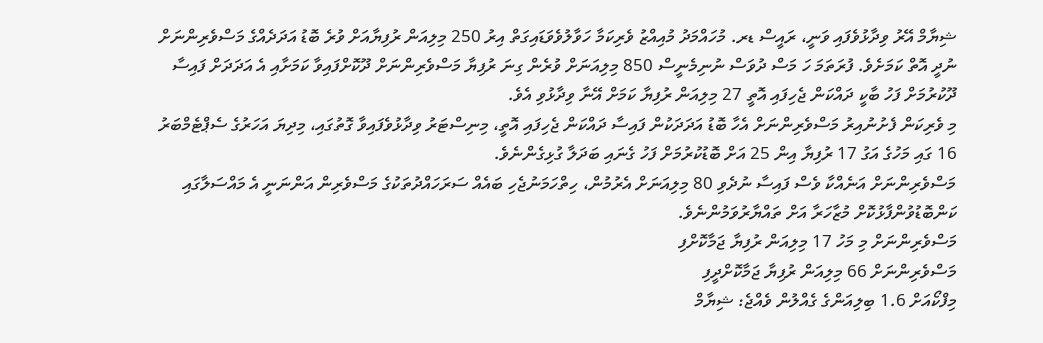ޝިޔާމް އޭރު ވިދާޅުވެފައި ވަނީ، ރައީސް ޑރ. މުހައްމަދު މުއިއްޒު ވެރިކަމާ ހަވާލުވެވަޑައިގަތް އިރު 250 މިލިއަން ރުފިޔާއަށް ވުރެ ބޮޑު އަދަދެއްގެ މަސްވެރިންނަށް ނުދީ އޮތް ކަމަށެވެ. ފުރަތަމަ ހަ މަސް ދުވަސް ނުނިމެނީސް 850 މިލިއަނަށް ވުރެން ގިނަ ރުފިޔާ މަސްވެރިންނަށް ދޫކޮށްފައިވާ ކަމަށާއި އެ އަދަދަށް ފައިސާ ދޫކުރުމަށް ފަހު ބާކީ ދައްކަން ޖެހިފައި އޮތީ 27 މިލިއަން ރުފިޔާ ކަމަށް އޭނާ ވިދާޅުވި އެވެ.
މި ވެރިކަން ފެށުނުއިރު މަސްވެރިންނަށް އެހާ ބޮޑު އަދަދަކުން ފައިސާ ދައްކަން ޖެހިފައި އޮތީ، މިނިސްޓަރު ވިދާޅުވެފައިވާ ގޮތުގައި، މިދިޔަ އަހަރުގެ ސެޕްޓެމްބަރު 16 ގައި މަހުގެ އަގު 17 ރުފިޔާ އިން 25 އަށް ބޮޑުކުރުމަށް ފަހު ގެނައި ބަދަލާ ގުޅިގެންނެވެ.
މަސްވެރިންނަށް އަނެއްކާ ވެސް ފައިސާ ނުދެވި 80 މިލިއަނަށް އެރުމުން، ހިތްހަމަނުޖެހި ބައެއް ސަރަހައްދުތަކުގެ މަސްވެރިން އަންނަނީ އެ މައްސަލާގައި ކަންބޮޑުވުންފާޅުކޮށް މުޒާހަރާ އަށް ތައްޔާރުވަމުންނެވެ.
މަސްވެރިންނަށް މި މަހު 17 މިލިއަން ރުފިޔާ ޖަމާކޮށްފި
މަސްވެރިންނަށް 66 މިލިއަން ރުފިޔާ ޖަމާކޮށްދީފި
މިފްކޯއަށް 1.6 ބިލިއަންގެ ގެއްލުން ވެއްޖެ: ޝިޔާމް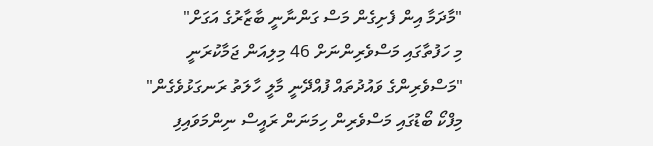"މާދަމާ އިން ފެށިގެން މަސް ގަންނާނީ ބާޒާރުގެ އަގަށް"
މި ހަފުތާގައި މަސްވެރިންނަށް 46 މިލިއަން ޖަމާކުރަނީ
"މަސްވެރިންގެ ވައުދުތައް ފުއްދޭނީ މާލީ ހާލަތު ރަނގަޅުވެގެން"
މިފްކޯ ބޯޑުގައި މަސްވެރިން ހިމަނަން ރައީސް ނިންމަވައިފި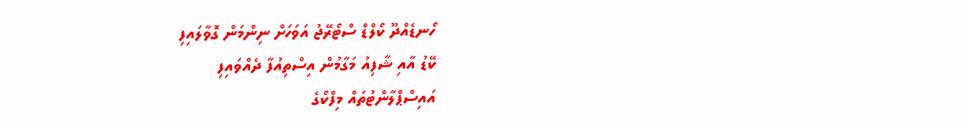ހޯނޑެއްދޫ ކޯލްޑް ސްޓޯރޭޖު އަވަހަށް ނިންމަން ގޮވާލައިފި
ކޭޑު އާއި ޝާފިއު މަގާމުން އިސްތިއުފާ ދެއްވައިފި
އައިސްޕްލާންޓުތައް މިފްކޯގެ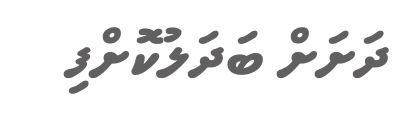ދަށަށް ބަދަލުކޮށްފި